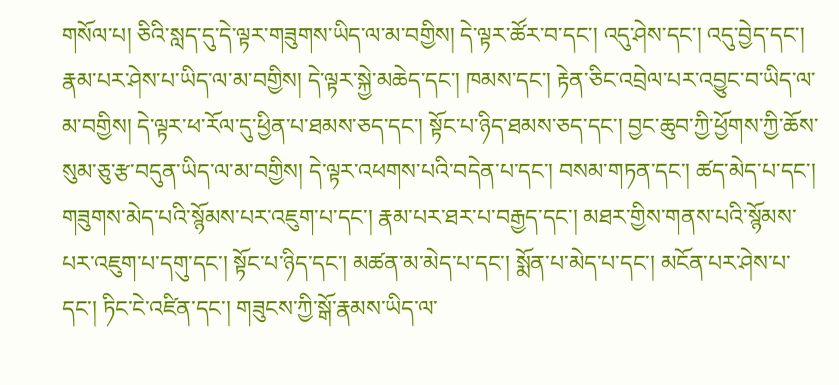གསོལ་པ། ཅིའི་སླད་དུ་དེ་ལྟར་གཟུགས་ཡིད་ལ་མ་བགྱིས། དེ་ལྟར་ཚོར་བ་དང་། འདུ་ཤེས་དང་། འདུ་བྱེད་དང་། རྣམ་པར་ཤེས་པ་ཡིད་ལ་མ་བགྱིས། དེ་ལྟར་སྐྱེ་མཆེད་དང་། ཁམས་དང་། རྟེན་ཅིང་འབྲེལ་པར་འབྱུང་བ་ཡིད་ལ་མ་བགྱིས། དེ་ལྟར་ཕ་རོལ་དུ་ཕྱིན་པ་ཐམས་ཅད་དང་། སྟོང་པ་ཉིད་ཐམས་ཅད་དང་། བྱང་ཆུབ་ཀྱི་ཕྱོགས་ཀྱི་ཆོས་སུམ་ཅུ་རྩ་བདུན་ཡིད་ལ་མ་བགྱིས། དེ་ལྟར་འཕགས་པའི་བདེན་པ་དང་། བསམ་གཏན་དང་། ཚད་མེད་པ་དང་། གཟུགས་མེད་པའི་སྙོམས་པར་འཇུག་པ་དང་། རྣམ་པར་ཐར་པ་བརྒྱད་དང་། མཐར་གྱིས་གནས་པའི་སྙོམས་པར་འཇུག་པ་དགུ་དང་། སྟོང་པ་ཉིད་དང་། མཚན་མ་མེད་པ་དང་། སྨོན་པ་མེད་པ་དང་། མངོན་པར་ཤེས་པ་དང་། ཏིང་ངེ་འཛིན་དང་། གཟུངས་ཀྱི་སྒོ་རྣམས་ཡིད་ལ་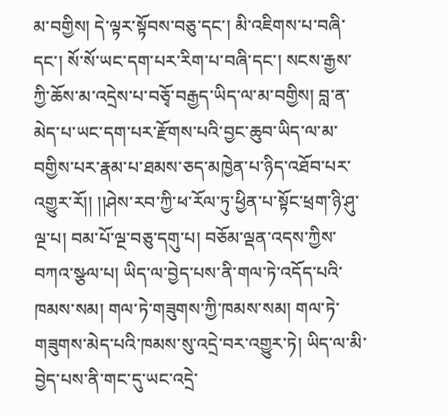མ་བགྱིས། དེ་ལྟར་སྟོབས་བཅུ་དང་། མི་འཇིགས་པ་བཞི་དང་། སོ་སོ་ཡང་དག་པར་རིག་པ་བཞི་དང་། སངས་རྒྱས་ཀྱི་ཆོས་མ་འདྲེས་པ་བཅྭོ་བརྒྱད་ཡིད་ལ་མ་བགྱིས། བླ་ན་མེད་པ་ཡང་དག་པར་རྫོགས་པའི་བྱང་ཆུབ་ཡིད་ལ་མ་བགྱིས་པར་རྣམ་པ་ཐམས་ཅད་མཁྱེན་པ་ཉིད་འཐོབ་པར་འགྱུར་རོ།། །།ཤེས་རབ་ཀྱི་ཕ་རོལ་ཏུ་ཕྱིན་པ་སྟོང་ཕྲག་ཉི་ཤུ་ལྔ་པ། བམ་པོ་ལྔ་བཅུ་དགུ་པ། བཅོམ་ལྡན་འདས་ཀྱིས་བཀའ་སྩལ་པ། ཡིད་ལ་བྱེད་པས་ནི་གལ་ཏེ་འདོད་པའི་ཁམས་སམ། གལ་ཏེ་གཟུགས་ཀྱི་ཁམས་སམ། གལ་ཏེ་གཟུགས་མེད་པའི་ཁམས་སུ་འདྲེ་བར་འགྱུར་ཏེ། ཡིད་ལ་མི་བྱེད་པས་ནི་གང་དུ་ཡང་འདྲེ་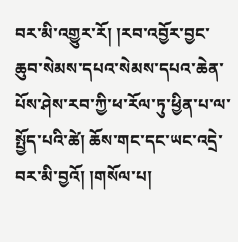བར་མི་འགྱུར་རོ། །རབ་འབྱོར་བྱང་ཆུབ་སེམས་དཔའ་སེམས་དཔའ་ཆེན་པོས་ཤེས་རབ་ཀྱི་ཕ་རོལ་ཏུ་ཕྱིན་པ་ལ་སྤྱོད་པའི་ཚེ། ཆོས་གང་དང་ཡང་འདྲེ་བར་མི་བྱའོ། །གསོལ་པ།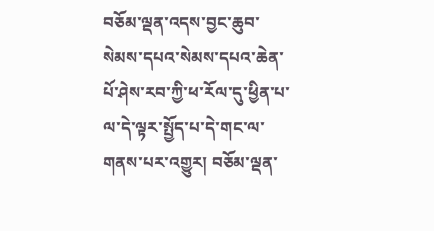བཅོམ་ལྡན་འདས་བྱང་ཆུབ་སེམས་དཔའ་སེམས་དཔའ་ཆེན་པོ་ཤེས་རབ་ཀྱི་ཕ་རོལ་དུ་ཕྱིན་པ་ལ་དེ་ལྟར་སྤྱོད་པ་དེ་གང་ལ་གནས་པར་འགྱུར། བཅོམ་ལྡན་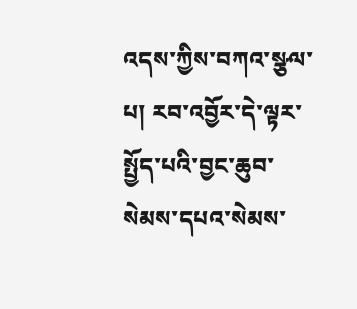འདས་ཀྱིས་བཀའ་སྩལ་པ། རབ་འབྱོར་དེ་ལྟར་སྤྱོད་པའི་བྱང་ཆུབ་སེམས་དཔའ་སེམས་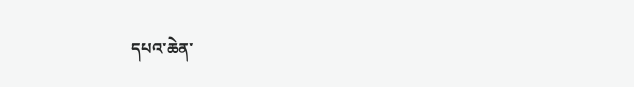དཔའ་ཆེན་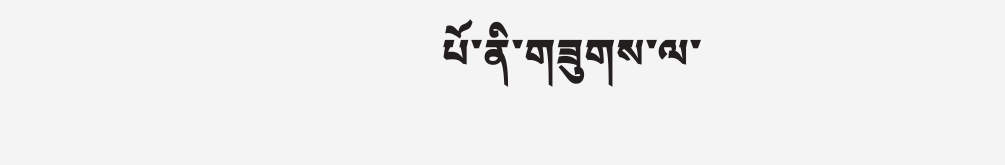པོ་ནི་གཟུགས་ལ་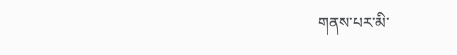གནས་པར་མི་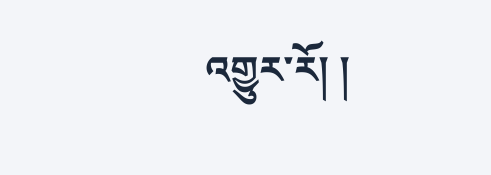འགྱུར་རོ། །